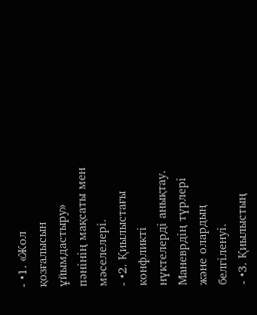- •1. «Жол қозғалысын ұйымдастыру» пәнінің мақсаты мен мәселелері.
- •2. Қиылыстағы конфликті нүктелерді анықтау. Маневрдің түрлері және олардың белгіленуі.
- •3. Қиылыстың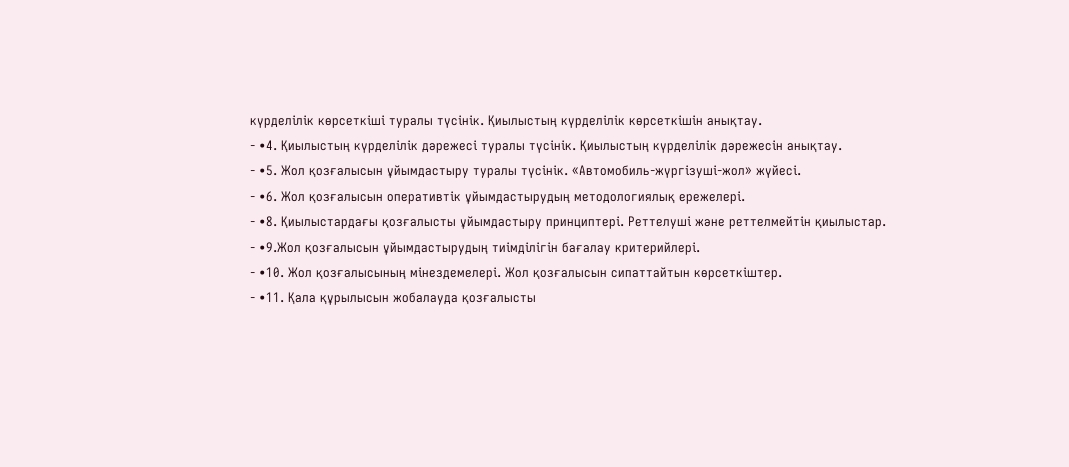күрделілік көрсеткіші туралы түсінік. Қиылыстың күрделілік көрсеткішін анықтау.
- •4. Қиылыстың күрделілік дәрежесі туралы түсінік. Қиылыстың күрделілік дәрежесін анықтау.
- •5. Жол қозғалысын ұйымдастыру туралы түсінік. «Автомобиль-жүргізуші-жол» жүйесі.
- •6. Жол қозғалысын оперативтік ұйымдастырудың методологиялық ережелері.
- •8. Қиылыстардағы қозғалысты ұйымдастыру принциптері. Реттелуші және реттелмейтін қиылыстар.
- •9.Жол қозғалысын ұйымдастырудың тиімділігін бағалау критерийлері.
- •10. Жол қозғалысының мінездемелері. Жол қозғалысын сипаттайтын көрсеткіштер.
- •11. Қала құрылысын жобалауда қозғалысты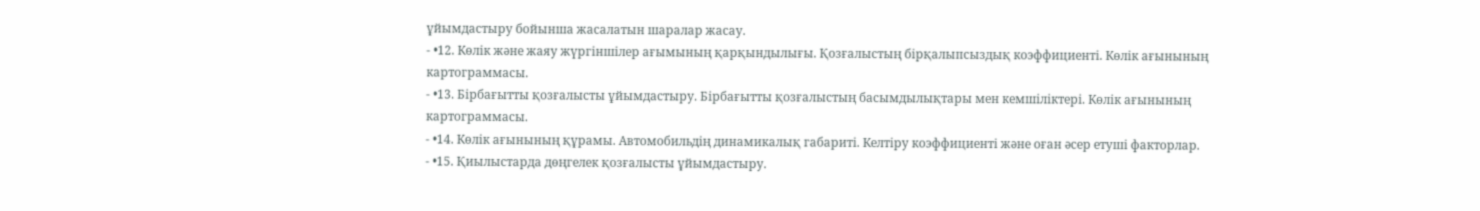ұйымдастыру бойынша жасалатын шаралар жасау.
- •12. Көлік және жаяу жүргіншілер ағымының қарқындылығы. Қозғалыстың бірқалыпсыздық коэффициенті. Көлік ағынының картограммасы.
- •13. Бірбағытты қозғалысты ұйымдастыру. Бірбағытты қозғалыстың басымдылықтары мен кемшіліктері. Көлік ағынының картограммасы.
- •14. Көлік ағынының құрамы. Автомобильдің динамикалық габариті. Келтіру коэффициенті және оған әсер етуші факторлар.
- •15. Қиылыстарда дөңгелек қозғалысты ұйымдастыру.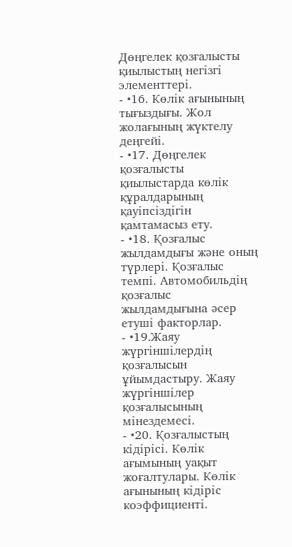Дөңгелек қозғалысты қиылыстың негізгі элементтері.
- •16. Көлік ағынының тығыздығы. Жол жолағының жүктелу деңгейі.
- •17. Дөңгелек қозғалысты қиылыстарда көлік құралдарының қауіпсіздігін қамтамасыз ету.
- •18. Қозғалыс жылдамдығы және оның түрлері. Қозғалыс темпі. Автомобильдің қозғалыс жылдамдығына әсер етуші факторлар.
- •19.Жаяу жүргіншілердің қозғалысын ұйымдастыру. Жаяу жүргіншілер қозғалысының мінездемесі.
- •20. Қозғалыстың кідірісі. Көлік ағымының уақыт жоғалтулары. Көлік ағынының кідіріс коэффициенті.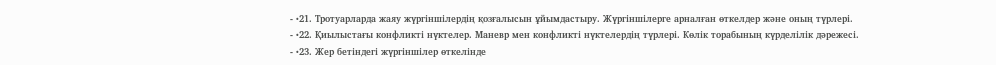- •21. Тротуарларда жаяу жүргіншілердің қозғалысын ұйымдастыру. Жүргіншілерге арналған өткелдер және оның түрлері.
- •22. Қиылыстағы конфликті нүктелер. Маневр мен конфликті нүктелердің түрлері. Көлік торабының күрделілік дәрежесі.
- •23. Жер бетіндегі жүргіншілер өткелінде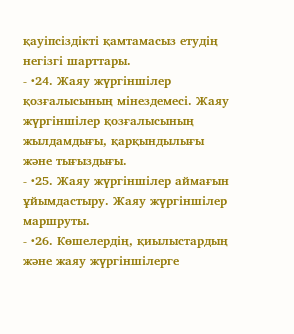қауіпсіздікті қамтамасыз етудің негізгі шарттары.
- •24. Жаяу жүргіншілер қозғалысының мінездемесі. Жаяу жүргіншілер қозғалысының жылдамдығы, қарқындылығы және тығыздығы.
- •25. Жаяу жүргіншілер аймағын ұйымдастыру. Жаяу жүргіншілер маршруты.
- •26. Көшелердің, қиылыстардың және жаяу жүргіншілерге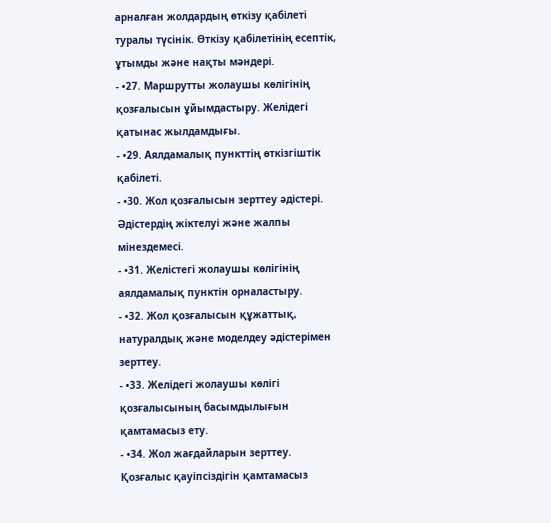арналған жолдардың өткізу қабілеті туралы түсінік. Өткізу қабілетінің есептік, ұтымды және нақты мәндері.
- •27. Маршрутты жолаушы көлігінің қозғалысын ұйымдастыру. Желідегі қатынас жылдамдығы.
- •29. Аялдамалық пункттің өткізгіштік қабілеті.
- •30. Жол қозғалысын зерттеу әдістері. Әдістердің жіктелуі және жалпы мінездемесі.
- •31. Желістегі жолаушы көлігінің аялдамалық пунктін орналастыру.
- •32. Жол қозғалысын құжаттық, натуралдық және моделдеу әдістерімен зерттеу.
- •33. Желідегі жолаушы көлігі қозғалысының басымдылығын қамтамасыз ету.
- •34. Жол жағдайларын зерттеу. Қозғалыс қауіпсіздігін қамтамасыз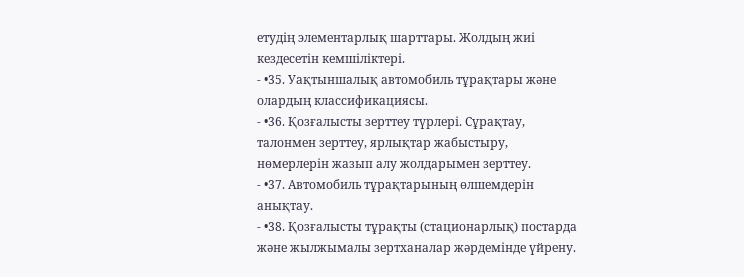етудің элементарлық шарттары. Жолдың жиі кездесетін кемшіліктері.
- •35. Уақтыншалық автомобиль тұрақтары және олардың классификациясы.
- •36. Қозғалысты зерттеу түрлері. Сұрақтау, талонмен зерттеу, ярлықтар жабыстыру, нөмерлерін жазып алу жолдарымен зерттеу.
- •37. Автомобиль тұрақтарының өлшемдерін анықтау.
- •38. Қозғалысты тұрақты (стационарлық) постарда және жылжымалы зертханалар жәрдемінде үйрену.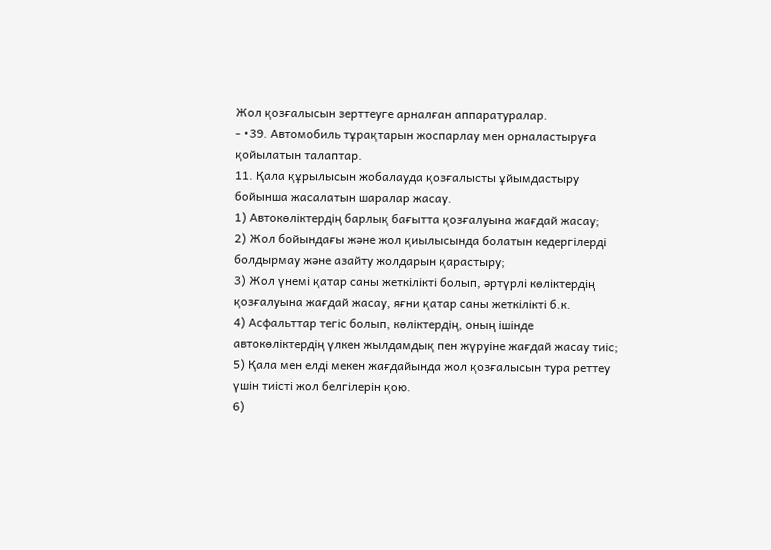Жол қозғалысын зерттеуге арналған аппаратуралар.
- •39. Автомобиль тұрақтарын жоспарлау мен орналастыруға қойылатын талаптар.
11. Қала құрылысын жобалауда қозғалысты ұйымдастыру бойынша жасалатын шаралар жасау.
1) Автокөліктердің барлық бағытта қозғалуына жағдай жасау;
2) Жол бойындағы және жол қиылысында болатын кедергілерді болдырмау және азайту жолдарын қарастыру;
3) Жол үнемі қатар саны жеткілікті болып, әртүрлі көліктердің қозғалуына жағдай жасау, яғни қатар саны жеткілікті б.к.
4) Асфальттар тегіс болып, көліктердің, оның ішінде автокөліктердің үлкен жылдамдық пен жүруіне жағдай жасау тиіс;
5) Қала мен елді мекен жағдайында жол қозғалысын тура реттеу үшін тиісті жол белгілерін қою.
6)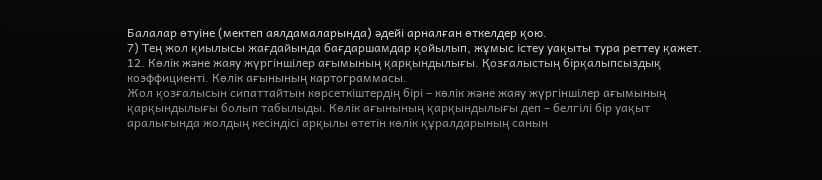Балалар өтуіне (мектеп аялдамаларында) әдейі арналған өткелдер қою.
7) Тең жол қиылысы жағдайында бағдаршамдар қойылып, жұмыс істеу уақыты тура реттеу қажет.
12. Көлік және жаяу жүргіншілер ағымының қарқындылығы. Қозғалыстың бірқалыпсыздық коэффициенті. Көлік ағынының картограммасы.
Жол қозғалысын сипаттайтын көрсеткіштердің бірі – көлік және жаяу жүргіншілер ағымының қарқындылығы болып табылыды. Көлік ағынының қарқындылығы деп – белгілі бір уақыт аралығында жолдың кесіндісі арқылы өтетін көлік құралдарының санын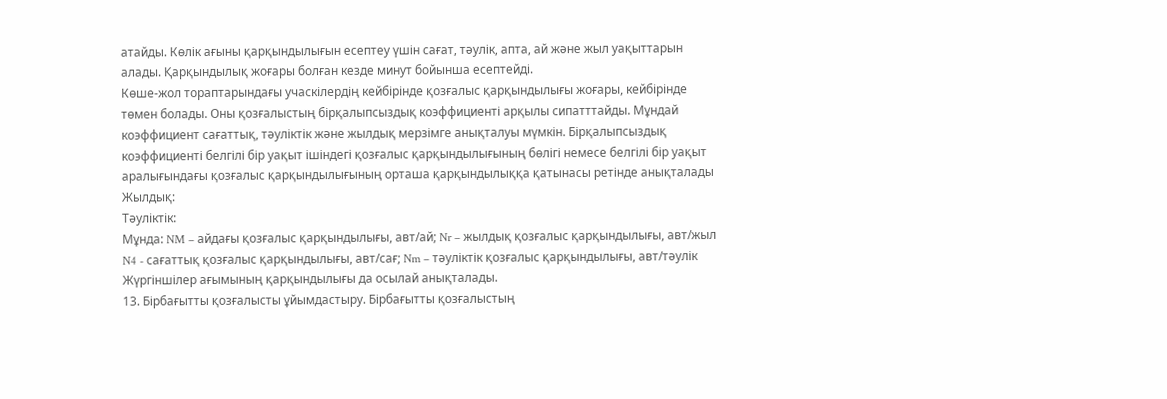атайды. Көлік ағыны қарқындылығын есептеу үшін сағат, тәулік, апта, ай және жыл уақыттарын алады. Қарқындылық жоғары болған кезде минут бойынша есептейді.
Көше-жол тораптарындағы учаскілердің кейбірінде қозғалыс қарқындылығы жоғары, кейбірінде төмен болады. Оны қозғалыстың бірқалыпсыздық коэффициенті арқылы сипатттайды. Мұндай коэффициент сағаттық, тәуліктік және жылдық мерзімге анықталуы мүмкін. Бірқалыпсыздық коэффициенті белгілі бір уақыт ішіндегі қозғалыс қарқындылығының бөлігі немесе белгілі бір уақыт аралығындағы қозғалыс қарқындылығының орташа қарқындылыққа қатынасы ретінде анықталады
Жылдық:
Тәуліктік:
Мұнда: NM – айдағы қозғалыс қарқындылығы, авт/ай; Nr – жылдық қозғалыс қарқындылығы, авт/жыл
N4 - сағаттық қозғалыс қарқындылығы, авт/сағ; Nm – тәуліктік қозғалыс қарқындылығы, авт/тәулік
Жүргіншілер ағымының қарқындылығы да осылай анықталады.
13. Бірбағытты қозғалысты ұйымдастыру. Бірбағытты қозғалыстың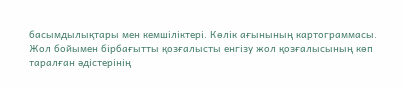басымдылықтары мен кемшіліктері. Көлік ағынының картограммасы.
Жол бойымен бірбағытты қозғалысты енгізу жол қозғалысының көп таралған әдістерінің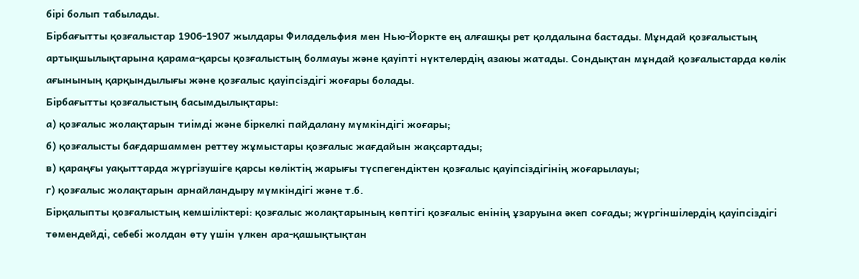бірі болып табылады.
Бірбағытты қозғалыстар 1906-1907 жылдары Филадельфия мен Нью-Йоркте ең алғашқы рет қолдалына бастады. Мұндай қозғалыстың артықшылықтарына қарама-қарсы қозғалыстың болмауы және қауіпті нүктелердің азаюы жатады. Сондықтан мұндай қозғалыстарда көлік ағынының қарқындылығы және қозғалыс қауіпсіздігі жоғары болады.
Бірбағытты қозғалыстың басымдылықтары:
а) қозғалыс жолақтарын тиімді және біркелкі пайдалану мүмкіндігі жоғары;
б) қозғалысты бағдаршаммен реттеу жұмыстары қозғалыс жағдайын жақсартады;
в) қараңғы уақыттарда жүргізушіге қарсы көліктің жарығы түспегендіктен қозғалыс қауіпсіздігінің жоғарылауы;
г) қозғалыс жолақтарын арнайландыру мүмкіндігі және т.б.
Бірқалыпты қозғалыстың кемшіліктері: қозғалыс жолақтарының көптігі қозғалыс енінің ұзаруына әкеп соғады; жүргіншілердің қауіпсіздігі төмендейді, себебі жолдан өту үшін үлкен ара-қашықтықтан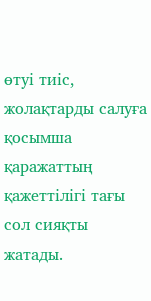өтуі тиіс, жолақтарды салуға қосымша қаражаттың қажеттілігі тағы сол сияқты жатады.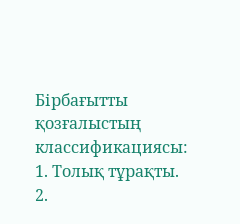Бірбағытты қозғалыстың классификациясы: 1. Толық тұрақты. 2.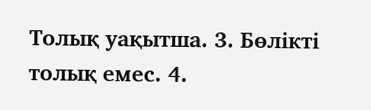Толық уақытша. 3. Бөлікті толық емес. 4.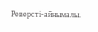Реверсті-айнымалы.